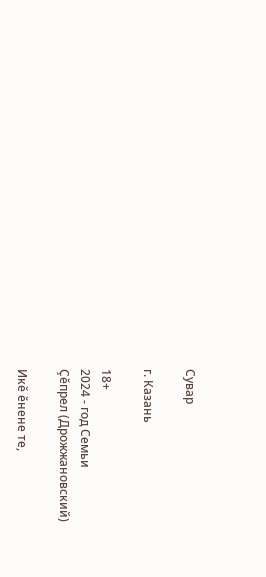Сувар

г. Казань

18+
2024 - год Семьи
Çĕпрел (Дрожжановский)

Икӗ ӗнене те,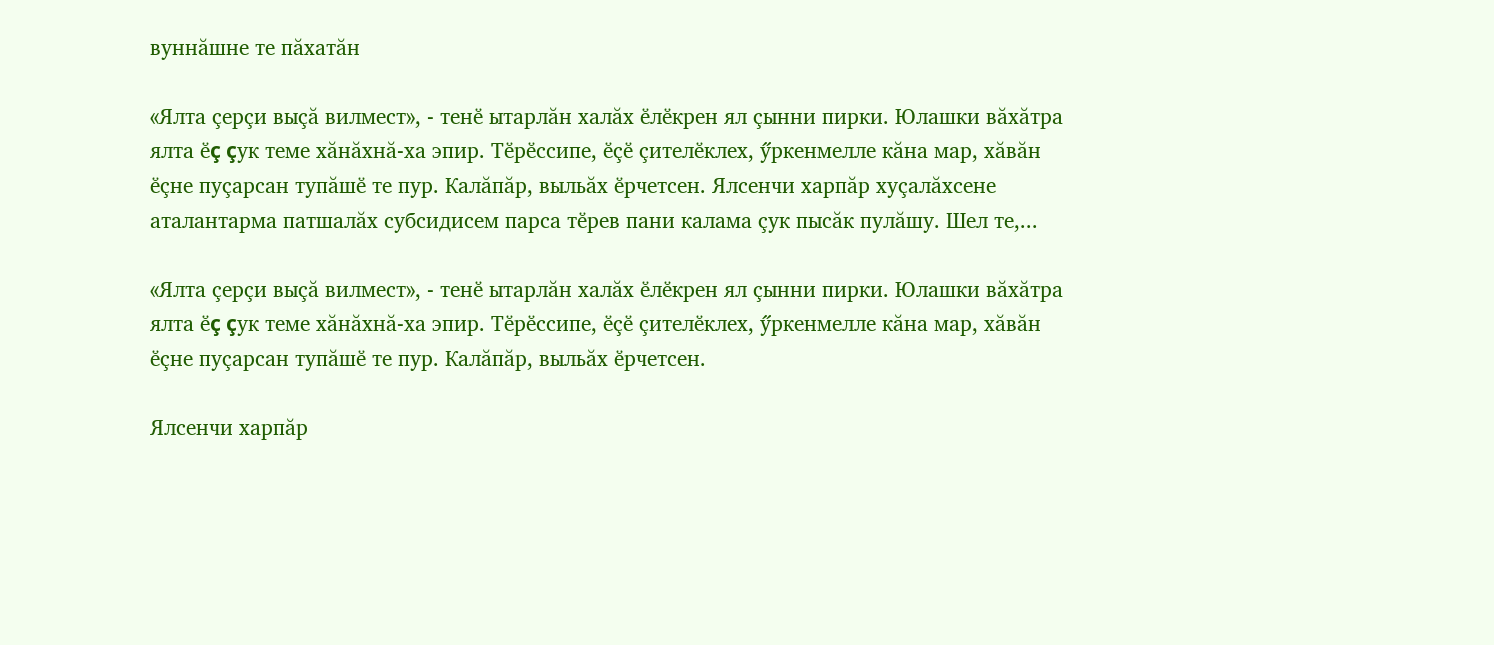вуннăшне те пăхатăн

«Ялта çерçи выçă вилмест», - тенӗ ытарлăн халăх ӗлӗкрен ял çынни пирки. Юлашки вăхăтра ялта ӗç çук теме хăнăхнă-ха эпир. Тӗрӗссипе, ӗçӗ çителӗклех, ӳркенмелле кăна мар, хăвăн ӗçне пуçарсан тупăшӗ те пур. Калăпăр, выльăх ӗрчетсен. Ялсенчи харпăр хуçалăхсене аталантарма патшалăх субсидисем парса тӗрев пани калама çук пысăк пулăшу. Шел те,...

«Ялта çерçи выçă вилмест», - тенӗ ытарлăн халăх ӗлӗкрен ял çынни пирки. Юлашки вăхăтра ялта ӗç çук теме хăнăхнă-ха эпир. Тӗрӗссипе, ӗçӗ çителӗклех, ӳркенмелле кăна мар, хăвăн ӗçне пуçарсан тупăшӗ те пур. Калăпăр, выльăх ӗрчетсен.

Ялсенчи харпăр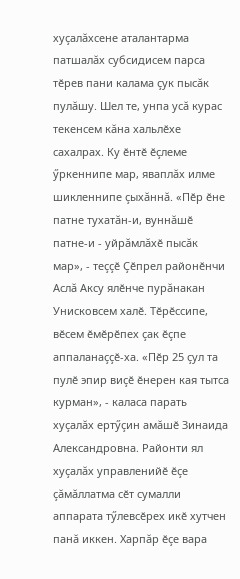хуçалăхсене аталантарма патшалăх субсидисем парса тӗрев пани калама çук пысăк пулăшу. Шел те, унпа усă курас текенсем кăна хальлӗхе сахалрах. Ку ӗнтӗ ӗçлеме ӳркеннипе мар, яваплăх илме шикленнипе çыхăннă. «Пӗр ӗне патне тухатăн-и, вуннăшӗ патне-и - уйрăмлăхӗ пысăк мар», - теççӗ Çӗпрел районӗнчи Аслă Аксу ялӗнче пурăнакан Унисковсем халӗ. Тӗрӗссипе, вӗсем ӗмӗрӗпех çак ӗçпе аппаланаççӗ-ха. «Пӗр 25 çул та пулӗ эпир виçӗ ӗнерен кая тытса курман», - каласа парать хуçалăх ертӳçин амăшӗ Зинаида Александровна. Районти ял хуçалăх управленийӗ ӗçе çăмăллатма сӗт сумалли аппарата тӳлевсӗрех икӗ хутчен панă иккен. Харпăр ӗçе вара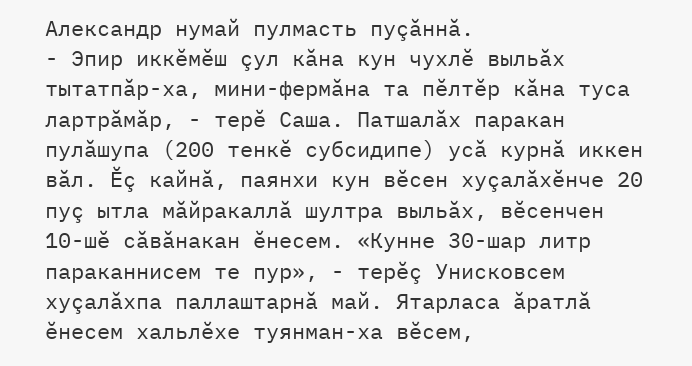Александр нумай пулмасть пуçăннă.
- Эпир иккӗмӗш çул кăна кун чухлӗ выльăх тытатпăр-ха, мини-фермăна та пӗлтӗр кăна туса лартрăмăр, - терӗ Саша. Патшалăх паракан пулăшупа (200 тенкӗ субсидипе) усă курнă иккен вăл. Ӗç кайнă, паянхи кун вӗсен хуçалăхӗнче 20 пуç ытла мăйракаллă шултра выльăх, вӗсенчен 10-шӗ сăвăнакан ӗнесем. «Кунне 30-шар литр параканнисем те пур», - терӗç Унисковсем хуçалăхпа паллаштарнă май. Ятарласа ăратлă ӗнесем хальлӗхе туянман-ха вӗсем,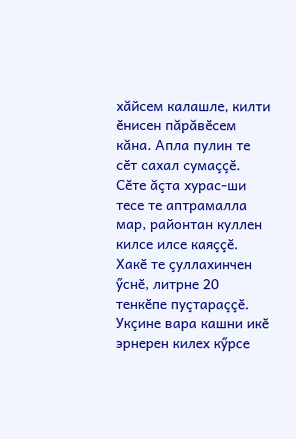хăйсем калашле, килти ӗнисен пăрăвӗсем кăна. Апла пулин те сӗт сахал сумаççӗ. Сӗте ăçта хурас-ши тесе те аптрамалла мар, районтан куллен килсе илсе каяççӗ. Хакӗ те çуллахинчен ӳснӗ, литрне 20 тенкӗпе пуçтараççӗ. Укçине вара кашни икӗ эрнерен килех кӳрсе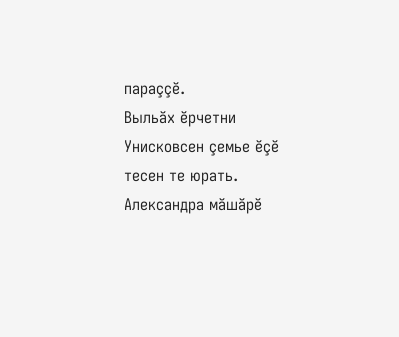параççӗ.
Выльăх ӗрчетни Унисковсен çемье ӗçӗ тесен те юрать. Александра мăшăрӗ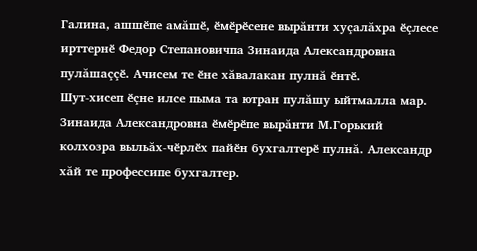Галина, ашшӗпе амăшӗ, ӗмӗрӗсене вырăнти хуçалăхра ӗçлесе ирттернӗ Федор Степановичпа Зинаида Александровна пулăшаççӗ. Ачисем те ӗне хăвалакан пулнă ӗнтӗ.
Шут-хисеп ӗçне илсе пыма та ютран пулăшу ыйтмалла мар. Зинаида Александровна ӗмӗрӗпе вырăнти М.Горький колхозра выльăх-чӗрлӗх пайӗн бухгалтерӗ пулнă. Александр хăй те профессипе бухгалтер.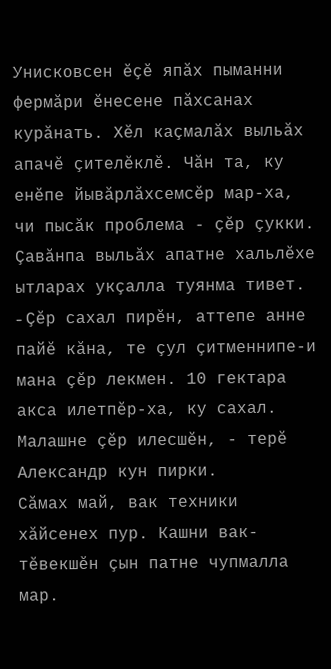Унисковсен ӗçӗ япăх пыманни фермăри ӗнесене пăхсанах курăнать. Хӗл каçмалăх выльăх апачӗ çителӗклӗ. Чăн та, ку енӗпе йывăрлăхсемсӗр мар-ха, чи пысăк проблема - çӗр çукки. Çавăнпа выльăх апатне хальлӗхе ытларах укçалла туянма тивет.
- Çӗр сахал пирӗн, аттепе анне пайӗ кăна, те çул çитменнипе-и мана çӗр лекмен. 10 гектара акса илетпӗр-ха, ку сахал. Малашне çӗр илесшӗн, - терӗ Александр кун пирки.
Сăмах май, вак техники хăйсенех пур. Кашни вак-тӗвекшӗн çын патне чупмалла мар.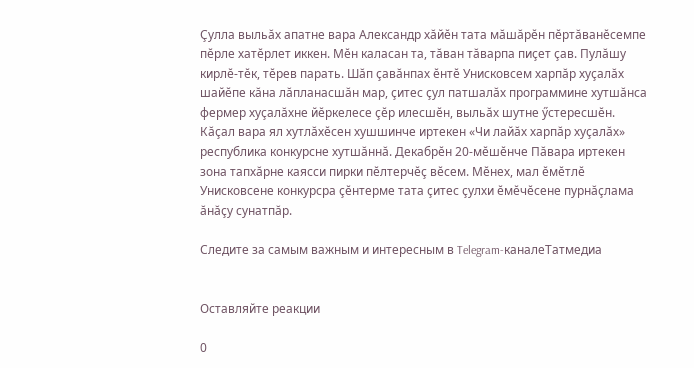Çулла выльăх апатне вара Александр хăйӗн тата мăшăрӗн пӗртăванӗсемпе пӗрле хатӗрлет иккен. Мӗн каласан та, тăван тăварпа пиçет çав. Пулăшу кирлӗ-тӗк, тӗрев парать. Шăп çавăнпах ӗнтӗ Унисковсем харпăр хуçалăх шайӗпе кăна лăпланасшăн мар, çитес çул патшалăх программине хутшăнса фермер хуçалăхне йӗркелесе çӗр илесшӗн, выльăх шутне ӳстересшӗн.
Кăçал вара ял хутлăхӗсен хушшинче иртекен «Чи лайăх харпăр хуçалăх» республика конкурсне хутшăннă. Декабрӗн 20-мӗшӗнче Пăвара иртекен зона тапхăрне каясси пирки пӗлтерчӗç вӗсем. Мӗнех, мал ӗмӗтлӗ Унисковсене конкурсра çӗнтерме тата çитес çулхи ӗмӗчӗсене пурнăçлама ăнăçу сунатпăр.

Следите за самым важным и интересным в Telegram-каналеТатмедиа


Оставляйте реакции

0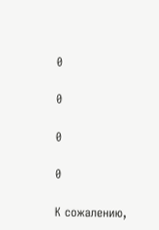0

0

0

0

К сожалению,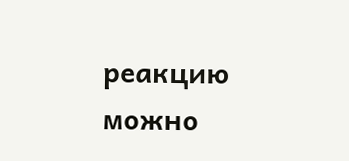реакцию можно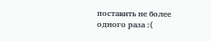поставить не более одного раза :(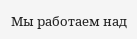Мы работаем над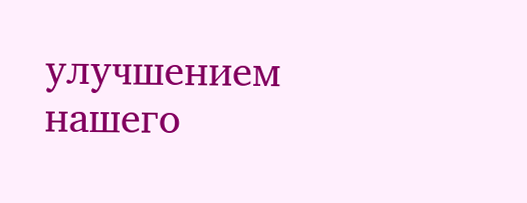улучшением нашего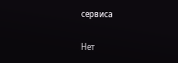сервиса

Нет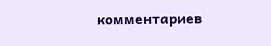комментариев